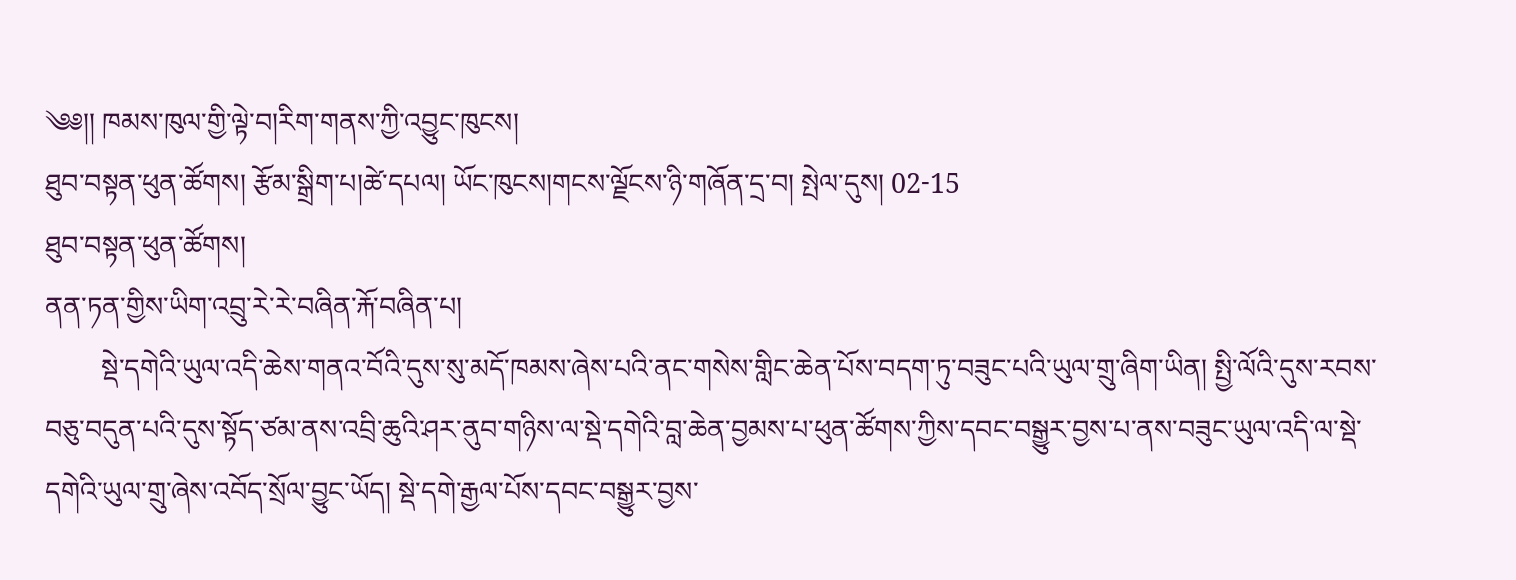༄༅།། ཁམས་ཁུལ་གྱི་ལྟེ་བ།རིག་གནས་ཀྱི་འབྱུང་ཁུངས།
ཐུབ་བསྟན་ཕུན་ཚོགས། རྩོམ་སྒྲིག་པ།ཚེ་དཔལ། ཡོང་ཁུངས།གངས་ལྗོངས་ཉི་གཞོན་དྲ་བ། སྤེལ་དུས། 02-15
ཐུབ་བསྟན་ཕུན་ཚོགས།
ནན་ཏན་གྱིས་ཡིག་འབྲུ་རེ་རེ་བཞིན་རྐོ་བཞིན་པ།
        སྡེ་དགེའི་ཡུལ་འདི་ཆེས་གནའ་བོའི་དུས་སུ་མདོ་ཁམས་ཞེས་པའི་ནང་གསེས་གླིང་ཆེན་པོས་བདག་ཏུ་བཟུང་པའི་ཡུལ་གྲུ་ཞིག་ཡིན། སྤྱི་ལོའི་དུས་རབས་བཅུ་བདུན་པའི་དུས་སྟོད་ཙམ་ནས་འབྲི་ཆུའི་ཤར་ནུབ་གཉིས་ལ་སྡེ་དགེའི་བླ་ཆེན་བྱམས་པ་ཕུན་ཚོགས་ཀྱིས་དབང་བསྒྱུར་བྱས་པ་ནས་བཟུང་ཡུལ་འདི་ལ་སྡེ་དགེའི་ཡུལ་གྲུ་ཞེས་འབོད་སྲོལ་བྱུང་ཡོད། སྡེ་དགེ་རྒྱལ་པོས་དབང་བསྒྱུར་བྱས་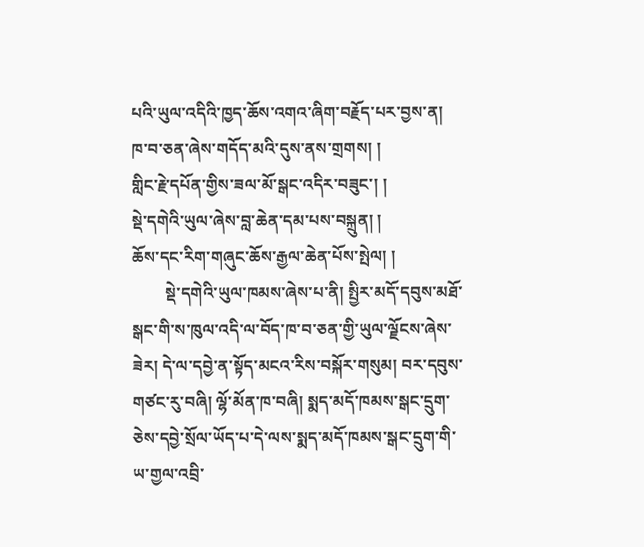པའི་ཡུལ་འདིའི་ཁྱད་ཆོས་འགའ་ཞིག་བརྗོད་པར་བྱས་ན།
ཁ་བ་ཅན་ཞེས་གདོད་མའི་དུས་ནས་གྲགས། །
གླིང་རྗེ་དཔོན་གྱིས་ཟལ་མོ་སྒང་འདིར་བཟུང་། །
སྡེ་དགེའི་ཡུལ་ཞེས་བླ་ཆེན་དམ་པས་བསྐྲུན། །
ཆོས་དང་རིག་གཞུང་ཆོས་རྒྱལ་ཆེན་པོས་སྤེལ། །
        སྡེ་དགེའི་ཡུལ་ཁམས་ཞེས་པ་ནི། སྤྱིར་མདོ་དབུས་མཐོ་སྒང་གི་ས་ཁུལ་འདི་ལ་བོད་ཁ་བ་ཅན་གྱི་ཡུལ་ལྗོངས་ཞེས་ཟེར། དེ་ལ་དབྱེ་ན་སྟོད་མངའ་རིས་བསྐོར་གསུམ། བར་དབུས་གཙང་རུ་བཞི། ལྷོ་མོན་ཁ་བཞི། སྨད་མདོ་ཁམས་སྒང་དྲུག་ཅེས་དབྱེ་སྲོལ་ཡོད་པ་དེ་ལས་སྨད་མདོ་ཁམས་སྒང་དྲུག་གི་ཡ་གྱལ་འབྲི་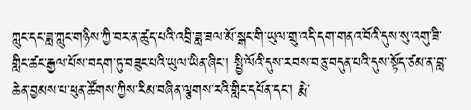ཀླུང་དང་ཟླ་ཀླུང་གཉིས་ཀྱི་བར་ན་ཚུད་པའི་འབྲི་ཟླ་ཟལ་མོ་སྒང་གི་ཡུལ་གྲུ་འདི་དག་གནའ་བོའི་དུས་སུ་འགུ་ཟི་གླིང་ཚང་རྒྱལ་པོས་བདག་ཏུ་བཟུང་པའི་ཡུལ་ཡིན་ཞིང་། སྤྱི་ལོའི་དུས་རབས་བཅུ་བདུན་པའི་དུས་སྟོད་ཙམ་ན་བླ་ཆེན་བྱམས་པ་ཕུན་ཚོགས་ཀྱིས་རིམ་བཞིན་ལྕགས་རའི་གླིང་དཔོན་དང་། རྨེ་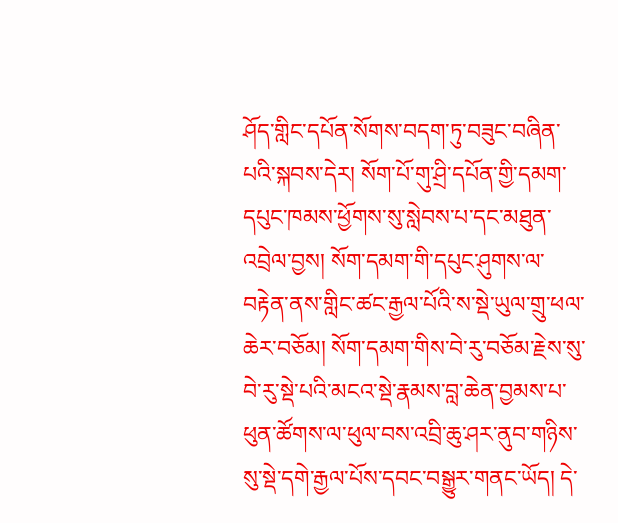ཤོད་གླིང་དཔོན་སོགས་བདག་ཏུ་བཟུང་བཞིན་པའི་སྐབས་དེར། སོག་པོ་གུ་ཤྲི་དཔོན་གྱི་དམག་དཔུང་ཁམས་ཕྱོགས་སུ་སླེབས་པ་དང་མཐུན་འབྲེལ་བྱས། སོག་དམག་གི་དཔུང་ཤུགས་ལ་བརྟེན་ནས་གླིང་ཚང་རྒྱལ་པོའི་ས་སྡེ་ཡུལ་གྲུ་ཕལ་ཆེར་བཅོམ། སོག་དམག་གིས་བེ་རུ་བཅོམ་རྗེས་སུ་བེ་རུ་སྡེ་པའི་མངའ་སྡེ་རྣམས་བླ་ཆེན་བྱམས་པ་ཕུན་ཚོགས་ལ་ཕུལ་བས་འབྲི་ཆུ་ཤར་ནུབ་གཉིས་སུ་སྡེ་དགེ་རྒྱལ་པོས་དབང་བསྒྱུར་གནང་ཡོད། དེ་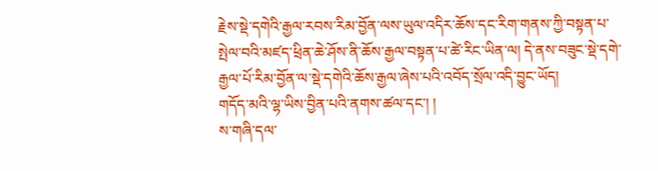རྗེས་སྡེ་དགེའི་རྒྱལ་རབས་རིམ་བྱོན་ལས་ཡུལ་འདིར་ཆོས་དང་རིག་གནས་ཀྱི་བསྟན་པ་སྤེལ་བའི་མཛད་ཕྲིན་ཆེ་ཤོས་ནི་ཆོས་རྒྱལ་བསྟན་པ་ཚེ་རིང་ཡིན་ལ། དེ་ནས་བཟུང་སྡེ་དགེ་རྒྱལ་པོ་རིམ་བྱོན་ལ་སྡེ་དགེའི་ཆོས་རྒྱལ་ཞེས་པའི་འབོད་སྲོལ་འདི་བྱུང་ཡོད།
གདོད་མའི་ལྷ་ཡིས་བྱིན་པའི་ནགས་ཚལ་དང་། །
ས་གཞི་དལ་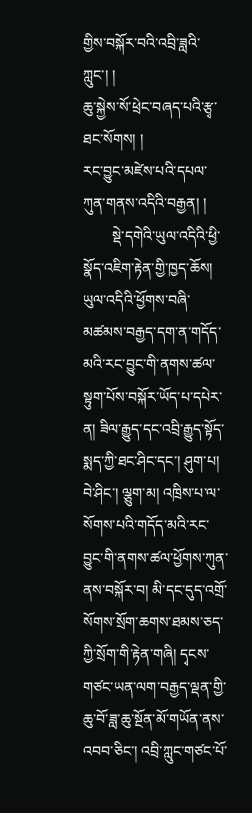གྱིས་བསྐོར་བའི་འབྲི་ཟླའི་ཀླུང་། །
ཆུ་སྐྱེས་སོ་ཕྲེང་བཞད་པའི་རྩྭ་ཐང་སོགས། །
རང་བྱུང་མཛེས་པའི་དཔལ་ཀུན་གནས་འདིའི་བརྒྱན། །
        སྡེ་དགེའི་ཡུལ་འདིའི་ཕྱི་སྣོད་འཇིག་རྟེན་གྱི་ཁྱད་ཆོས། ཡུལ་འདིའི་ཕྱོགས་བཞི་མཚམས་བརྒྱད་དག་ན་གདོད་མའི་རང་བྱུང་གི་ནགས་ཚལ་སྟུག་པོས་བསྐོར་ཡོད་པ་དཔེར་ན། ཟིལ་རྒྱུད་དང་འབྲི་རྒྱུད་སྟོད་སྨད་ཀྱི་ཐང་ཤིང་དང་། ཤུག་པ། བེ་ཤིང་། ལྕུག་མ། འཁྲིས་པ་ལ་སོགས་པའི་གདོད་མའི་རང་བྱུང་གི་ནགས་ཚལ་ཕྱོགས་ཀུན་ནས་བསྐོར་བ། མི་དང་དུད་འགྲོ་སོགས་སྲོག་ཆགས་ཐམས་ཅད་ཀྱི་སྲོག་གི་རྟེན་གཞི། དྭངས་གཙང་ཡན་ལག་བརྒྱད་ལྡན་གྱི་ཆུ་བོ་ཟླ་ཆུ་སྔོན་མོ་གཡོན་ནས་འབབ་ཅིང་། འབྲི་ཀླུང་གཙང་པོ་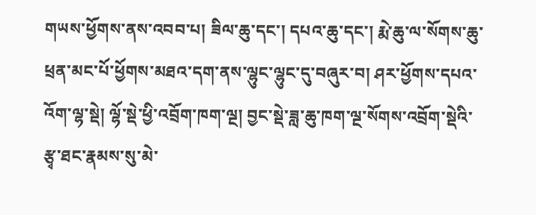གཡས་ཕྱོགས་ནས་འབབ་པ། ཟིལ་ཆུ་དང་། དཔའ་ཆུ་དང་། རྨེ་ཆུ་ལ་སོགས་ཆུ་ཕྲན་མང་པོ་ཕྱོགས་མཐའ་དག་ནས་ལྷུང་ལྷུང་དུ་བཞུར་བ། ཤར་ཕྱོགས་དཔའ་འོག་ལྷ་སྡེ། ལྷོ་སྡེ་ཕྱི་འབྲོག་ཁག་ལྔ། བྱང་སྡེ་ཟླ་ཆུ་ཁག་ལྔ་སོགས་འབྲོག་སྡེའི་རྩྭ་ཐང་རྣམས་སུ་མེ་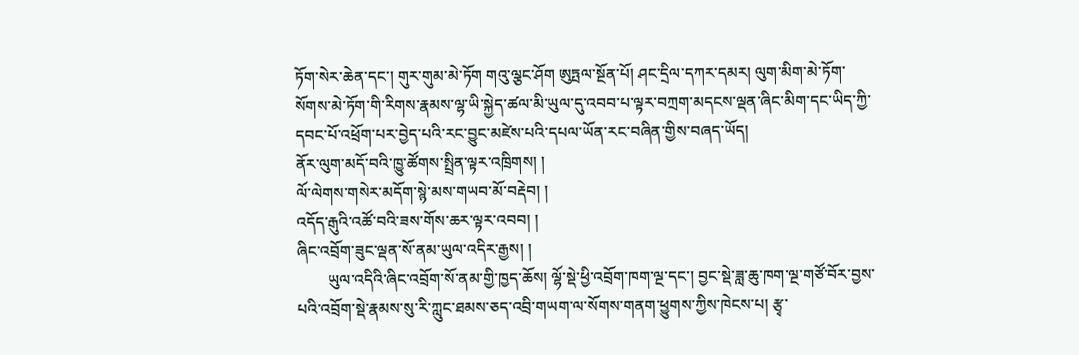ཏོག་སེར་ཆེན་དང་། གུར་གུམ་མེ་ཏོག གའུ་ལྕང་ཤོག ཨུཏྤལ་སྔོན་པོ། ཤང་དྲིལ་དཀར་དམར། ལུག་མིག་མེ་ཏོག་སོགས་མེ་ཏོག་གི་རིགས་རྣམས་ལྷ་ཡི་སྐྱེད་ཚལ་མི་ཡུལ་དུ་འབབ་པ་ལྟར་བཀྲག་མདངས་ལྡན་ཞིང་མིག་དང་ཡིད་ཀྱི་དབང་པོ་འཕྲོག་པར་བྱེད་པའི་རང་བྱུང་མཛེས་པའི་དཔལ་ཡོན་རང་བཞིན་གྱིས་བཞད་ཡོད།
ནོར་ལུག་མདོ་བའི་ཁྱུ་ཚོགས་སྤྲིན་ལྟར་འཁྲིགས། །
ལོ་ལེགས་གསེར་མདོག་སྙེ་མས་གཡབ་མོ་བརྡེབ། །
འདོད་རྒུའི་འཚོ་བའི་ཟས་གོས་ཆར་ལྟར་འབབ། །
ཞིང་འབྲོག་ཟུང་ལྡན་སོ་ནམ་ཡུལ་འདིར་རྒྱས། །
        ཡུལ་འདིའི་ཞིང་འབྲོག་སོ་ནམ་གྱི་ཁྱད་ཆོས། ལྷོ་སྡེ་ཕྱི་འབྲོག་ཁག་ལྔ་དང་། བྱང་སྡེ་ཟླ་ཆུ་ཁག་ལྔ་གཙོ་བོར་བྱས་པའི་འབྲོག་སྡེ་རྣམས་སུ་རི་ཀླུང་ཐམས་ཅད་འབྲི་གཡག་ལ་སོགས་གནག་ཕྱུགས་ཀྱིས་ཁེངས་པ། རྩྭ་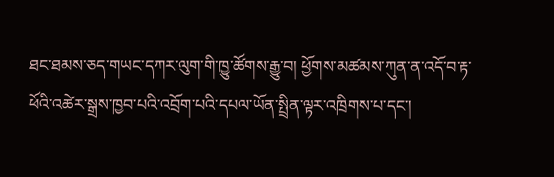ཐང་ཐམས་ཅད་གཡང་དཀར་ལུག་གི་ཁྱུ་ཚོགས་རྒྱུ་བ། ཕྱོགས་མཚམས་ཀུན་ན་འདོ་བ་རྟ་ཕོའི་འཚེར་སྒྲས་ཁྱབ་པའི་འབྲོག་པའི་དཔལ་ཡོན་སྤྲིན་ལྟར་འཁྲིགས་པ་དང་།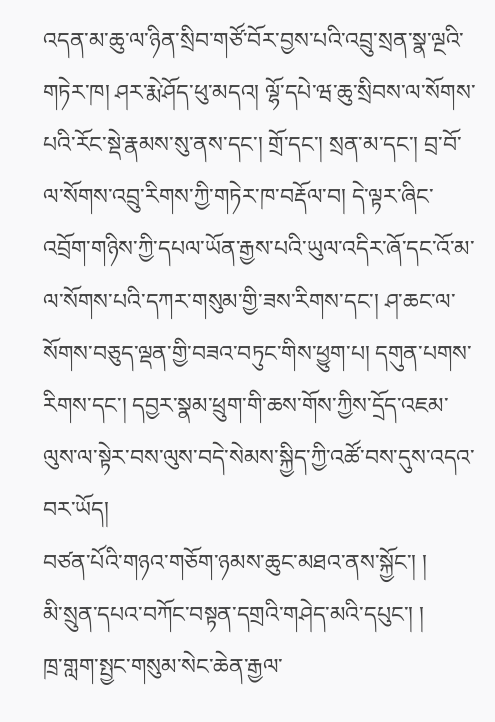འདན་མ་ཆུ་ལ་ཉིན་སྲིབ་གཙོ་བོར་བྱས་པའི་འབྲུ་སྲན་སྣ་ལྔའི་གཏེར་ཁ། ཤར་རྨེ་ཤོད་ཕུ་མདའ། ལྷོ་དཔེ་ཝ་ཆུ་སྲིབས་ལ་སོགས་པའི་རོང་སྡེ་རྣམས་སུ་ནས་དང་། གྲོ་དང་། སྲན་མ་དང་། བྲ་བོ་ལ་སོགས་འབྲུ་རིགས་ཀྱི་གཏེར་ཁ་བརྡོལ་བ། དེ་ལྟར་ཞིང་འབྲོག་གཉིས་ཀྱི་དཔལ་ཡོན་རྒྱས་པའི་ཡུལ་འདིར་ཞོ་དང་འོ་མ་ལ་སོགས་པའི་དཀར་གསུམ་གྱི་ཟས་རིགས་དང་། ཤ་ཆང་ལ་སོགས་བཅུད་ལྡན་གྱི་བཟའ་བཏུང་གིས་ཕྱུག་པ། དགུན་པགས་རིགས་དང་། དབྱར་སྣམ་ཕྲུག་གི་ཆས་གོས་ཀྱིས་དྲོད་འཇམ་ལུས་ལ་སྟེར་བས་ལུས་བདེ་སེམས་སྐྱིད་ཀྱི་འཚོ་བས་དུས་འདའ་བར་ཡོད།
བཙན་པོའི་གཉའ་གཅོག་ཉམས་ཆུང་མཐའ་ནས་སྐྱོང་། །
མི་སྲུན་དཔའ་བཀོང་བསྟན་དགྲའི་གཤེད་མའི་དཔུང་། །
ཁྲ་གླག་སྤྱང་གསུམ་སེང་ཆེན་རྒྱལ་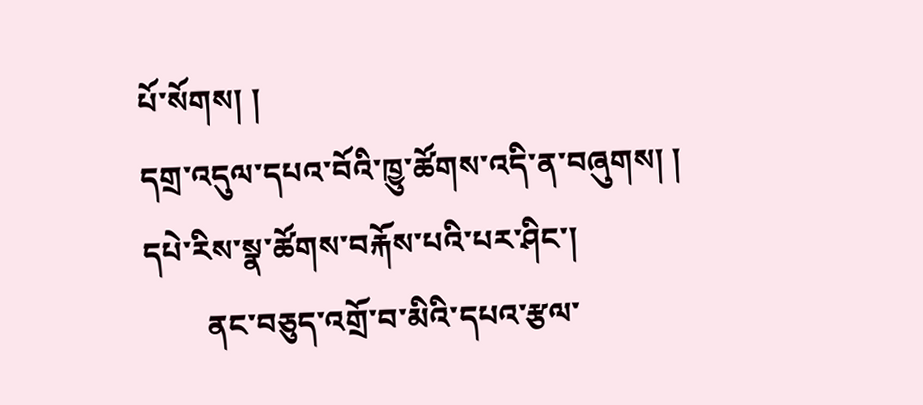པོ་སོགས། །
དགྲ་འདུལ་དཔའ་བོའི་ཁྱུ་ཚོགས་འདི་ན་བཞུགས། །
དཔེ་རིས་སྣ་ཚོགས་བརྐོས་པའི་པར་ཤིང་།
        ནང་བཅུད་འགྲོ་བ་མིའི་དཔའ་རྩལ་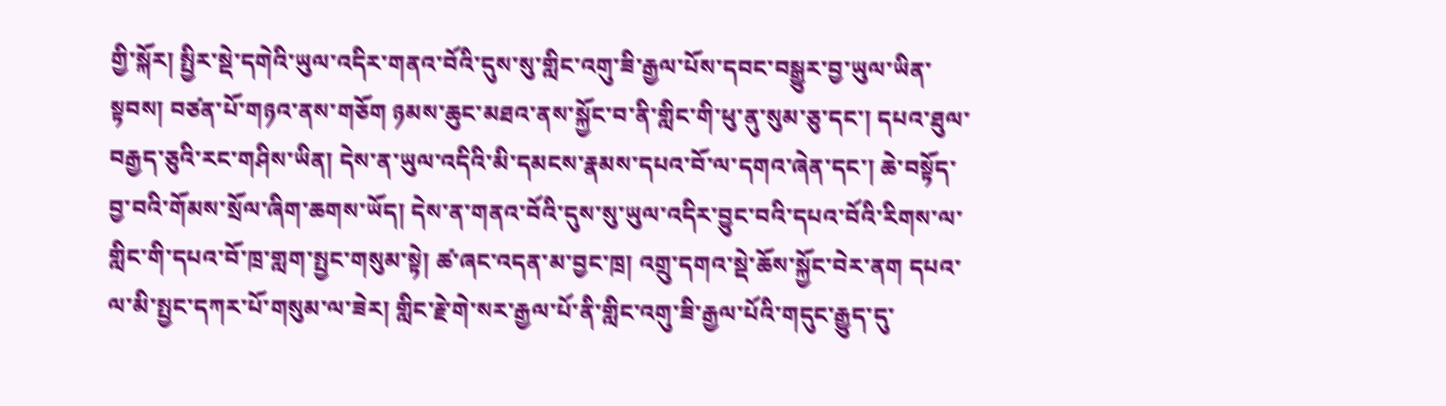གྱི་སྐོར། སྤྱིར་སྡེ་དགེའི་ཡུལ་འདིར་གནའ་བོའི་དུས་སུ་གླིང་འགུ་ཟི་རྒྱལ་པོས་དབང་བསྒྱུར་བྱ་ཡུལ་ཡིན་སྟབས། བཙན་པོ་གཉའ་ནས་གཅོག ཉམས་ཆུང་མཐའ་ནས་སྐྱོང་བ་ནི་གླིང་གི་ཕུ་ནུ་སུམ་ཅུ་དང་། དཔའ་ཐུལ་བརྒྱད་ཅུའི་རང་གཤིས་ཡིན། དེས་ན་ཡུལ་འདིའི་མི་དམངས་རྣམས་དཔའ་བོ་ལ་དགའ་ཞེན་དང་། ཆེ་བསྟོད་བྱ་བའི་གོམས་སྲོལ་ཞིག་ཆགས་ཡོད། དེས་ན་གནའ་བོའི་དུས་སུ་ཡུལ་འདིར་བྱུང་བའི་དཔའ་བོའི་རིགས་ལ་གླིང་གི་དཔའ་བོ་ཁྲ་གླག་སྤྱང་གསུམ་སྟེ། ཚ་ཞང་འདན་མ་བྱང་ཁྲ། འགྲུ་དགའ་སྡེ་ཆོས་སྐྱོང་བེར་ནག དཔའ་ལ་མི་སྤྱང་དཀར་པོ་གསུམ་ལ་ཟེར། གླིང་རྗེ་གེ་སར་རྒྱལ་པོ་ནི་གླིང་འགུ་ཟི་རྒྱལ་པོའི་གདུང་རྒྱུད་དུ་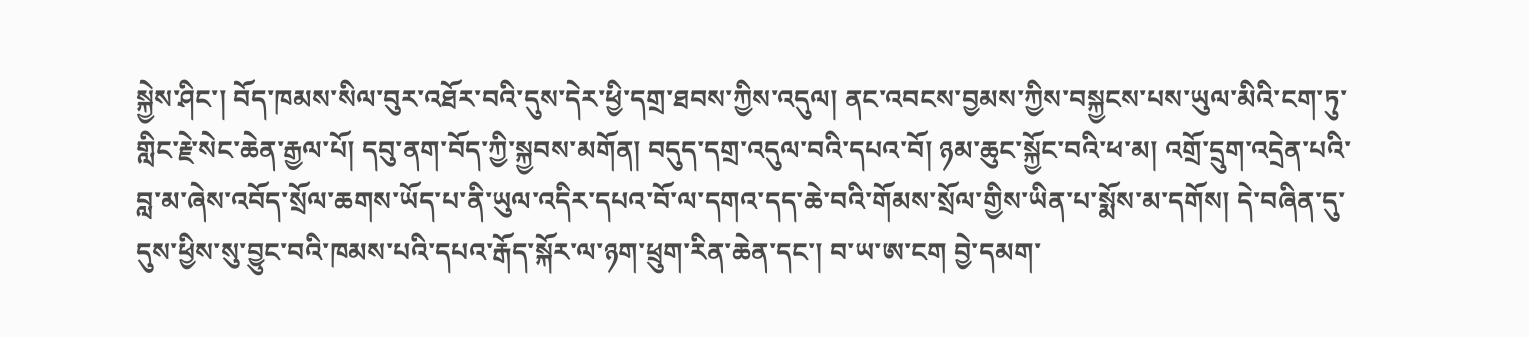སྐྱེས་ཤིང་། བོད་ཁམས་སིལ་བུར་འཐོར་བའི་དུས་དེར་ཕྱི་དགྲ་ཐབས་ཀྱིས་འདུལ། ནང་འབངས་བྱམས་ཀྱིས་བསྐྱངས་པས་ཡུལ་མིའི་ངག་ཏུ་གླིང་རྗེ་སེང་ཆེན་རྒྱལ་པོ། དབུ་ནག་བོད་ཀྱི་སྐྱབས་མགོན། བདུད་དགྲ་འདུལ་བའི་དཔའ་བོ། ཉམ་ཆུང་སྐྱོང་བའི་ཕ་མ། འགྲོ་དྲུག་འདྲེན་པའི་བླ་མ་ཞེས་འབོད་སྲོལ་ཆགས་ཡོད་པ་ནི་ཡུལ་འདིར་དཔའ་བོ་ལ་དགའ་དད་ཆེ་བའི་གོམས་སྲོལ་གྱིས་ཡིན་པ་སྨོས་མ་དགོས། དེ་བཞིན་དུ་དུས་ཕྱིས་སུ་བྱུང་བའི་ཁམས་པའི་དཔའ་རྒོད་སྐོར་ལ་ཉག་ཕྲུག་རིན་ཆེན་དང་། བ་ཡ་ཨ་ངག བྱེ་དམག་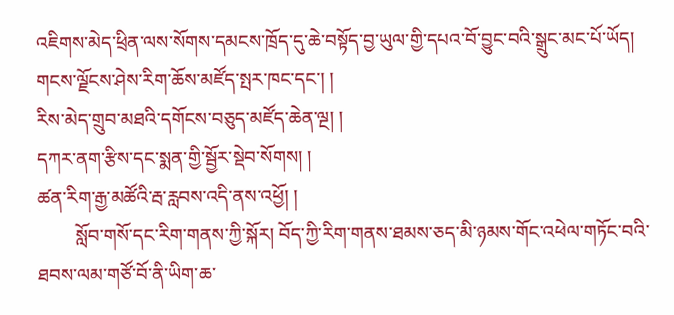འཇིགས་མེད་ཕྲིན་ལས་སོགས་དམངས་ཁྲོད་དུ་ཆེ་བསྟོད་བྱ་ཡུལ་གྱི་དཔའ་བོ་བྱུང་བའི་སྒྲུང་མང་པོ་ཡོད།
གངས་ལྗོངས་ཤེས་རིག་ཆོས་མཛོད་སྤར་ཁང་དང་། །
རིས་མེད་གྲུབ་མཐའི་དགོངས་བཅུད་མཛོད་ཆེན་ལྔ། །
དཀར་ནག་རྩིས་དང་སྨན་གྱི་སྦྱོར་སྡེབ་སོགས། །
ཚན་རིག་རྒྱ་མཚོའི་རྦ་རླབས་འདི་ནས་འཕྱོ། །
        སློབ་གསོ་དང་རིག་གནས་ཀྱི་སྐོར། བོད་ཀྱི་རིག་གནས་ཐམས་ཅད་མི་ཉམས་གོང་འཕེལ་གཏོང་བའི་ཐབས་ལམ་གཙོ་བོ་ནི་ཡིག་ཆ་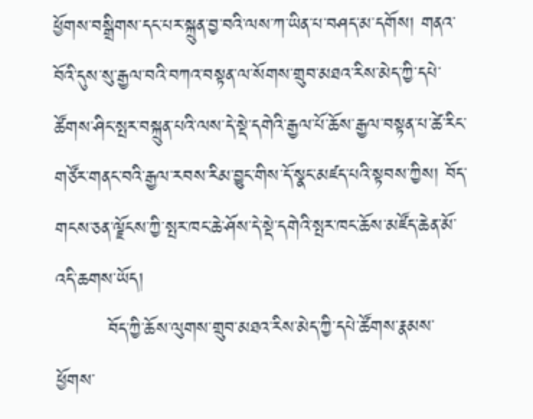ཕྱོགས་བསྒྲིགས་དང་པར་སྐྲུན་བྱ་བའི་ལས་ཀ་ཡིན་པ་བཤད་མ་དགོས། གནའ་བོའི་དུས་སུ་རྒྱལ་བའི་བཀའ་བསྟན་ལ་སོགས་གྲུབ་མཐའ་རིས་མེད་ཀྱི་དཔེ་ཚོགས་ཤིང་སྤར་བསྐྲུན་པའི་ལས་དེ་སྡེ་དགེའི་རྒྱལ་པོ་ཆོས་རྒྱལ་བསྟན་པ་ཚེ་རིང་གཙོར་གནང་བའི་རྒྱལ་རབས་རིམ་བྱུང་གིས་དོ་སྣང་མཛད་པའི་སྟབས་ཀྱིས། བོད་གངས་ཅན་ལྗོངས་ཀྱི་སྤར་ཁང་ཆེ་ཤོས་དེ་སྡེ་དགེའི་སྤར་ཁང་ཆོས་མཛོད་ཆེན་མོ་འདི་ཆགས་ཡོད།
        བོད་ཀྱི་ཆོས་ལུགས་གྲུབ་མཐའ་རིས་མེད་ཀྱི་དཔེ་ཚོགས་རྣམས་ཕྱོགས་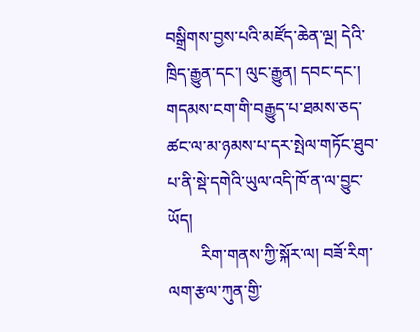བསྒྲིགས་བྱས་པའི་མཛོད་ཆེན་ལྔ། དེའི་ཁྲིད་རྒྱུན་དང་། ལུང་རྒྱུན། དབང་དང་། གདམས་ངག་གི་བརྒྱུད་པ་ཐམས་ཅད་ཚང་ལ་མ་ཉམས་པ་དར་སྤེལ་གཏོང་ཐུབ་པ་ནི་སྡེ་དགེའི་ཡུལ་འདི་ཁོ་ན་ལ་བྱུང་ཡོད།
        རིག་གནས་ཀྱི་སྐོར་ལ། བཟོ་རིག་ལག་རྩལ་ཀུན་གྱི་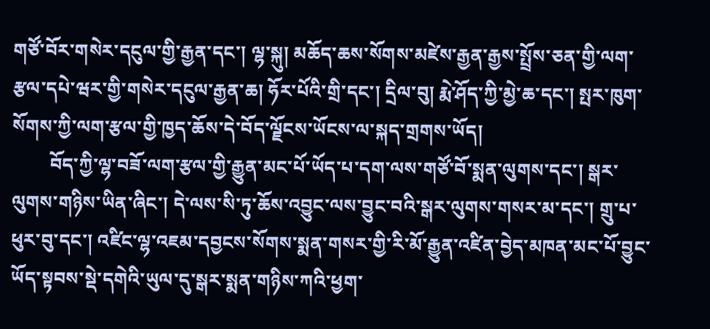གཙོ་བོར་གསེར་དངུལ་གྱི་རྒྱན་དང་། ལྷ་སྐུ། མཆོད་ཆས་སོགས་མཛེས་རྒྱན་རྒྱས་སྤྲོས་ཅན་གྱི་ལག་རྩལ་དཔེ་ཝར་གྱི་གསེར་དངུལ་རྒྱན་ཆ། ཧོར་པོའི་གྲི་དང་། དྲིལ་བུ། རྨེ་ཤོད་ཀྱི་མྱེ་ཆ་དང་། སྤར་ཁུག་སོགས་ཀྱི་ལག་རྩལ་གྱི་ཁྱད་ཆོས་དེ་བོད་ལྗོངས་ཡོངས་ལ་སྐད་གྲགས་ཡོད།
        བོད་ཀྱི་ལྷ་བཟོ་ལག་རྩལ་གྱི་རྒྱུན་མང་པོ་ཡོད་པ་དག་ལས་གཙོ་བོ་སྨན་ལུགས་དང་། སྒར་ལུགས་གཉིས་ཡིན་ཞིང་། དེ་ལས་སི་ཏུ་ཆོས་འབྱུང་ལས་བྱུང་བའི་སྒར་ལུགས་གསར་མ་དང་། གྲུ་པ་ཕུར་བུ་དང་། འཛིང་ལྷ་འཇམ་དབྱངས་སོགས་སྨན་གསར་གྱི་རི་མོ་རྒྱུན་འཛིན་བྱེད་མཁན་མང་པོ་བྱུང་ཡོད་སྟབས་སྡེ་དགེའི་ཡུལ་དུ་སྒར་སྨན་གཉིས་ཀའི་ཕྱག་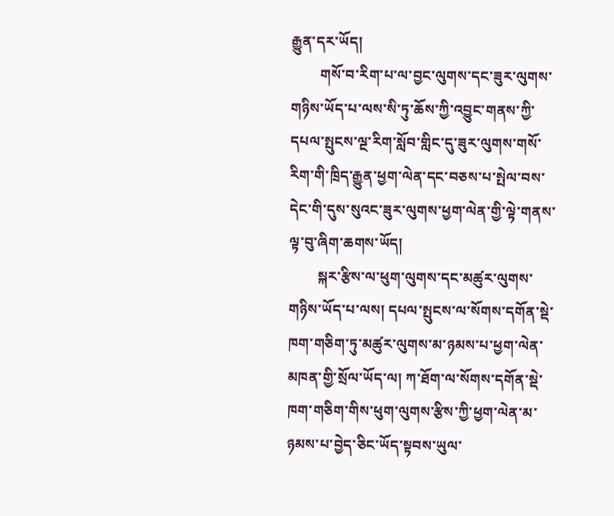རྒྱུན་དར་ཡོད།
        གསོ་བ་རིག་པ་ལ་བྱང་ལུགས་དང་ཟུར་ལུགས་གཉིས་ཡོད་པ་ལས་སི་ཏུ་ཆོས་ཀྱི་འབྱུང་གནས་ཀྱི་དཔལ་སྤུངས་ལྔ་རིག་སློབ་གླིང་དུ་ཟུར་ལུགས་གསོ་རིག་གི་ཁྲིད་རྒྱུན་ཕྱག་ལེན་དང་བཅས་པ་སྤེལ་བས་དེང་གི་དུས་སུའང་ཟུར་ལུགས་ཕྱག་ལེན་གྱི་ལྟེ་གནས་ལྟ་བུ་ཞིག་ཆགས་ཡོད།
        སྐར་རྩིས་ལ་ཕུག་ལུགས་དང་མཚུར་ལུགས་གཉིས་ཡོད་པ་ལས། དཔལ་སྤུངས་ལ་སོགས་དགོན་སྡེ་ཁག་གཅིག་ཏུ་མཚུར་ལུགས་མ་ཉམས་པ་ཕྱག་ལེན་མཁན་གྱི་སྲོལ་ཡོད་ལ། ཀ་ཐོག་ལ་སོགས་དགོན་སྡེ་ཁག་གཅིག་གིས་ཕུག་ལུགས་རྩིས་ཀྱི་ཕྱག་ལེན་མ་ཉམས་པ་བྱེད་ཅིང་ཡོད་སྟབས་ཡུལ་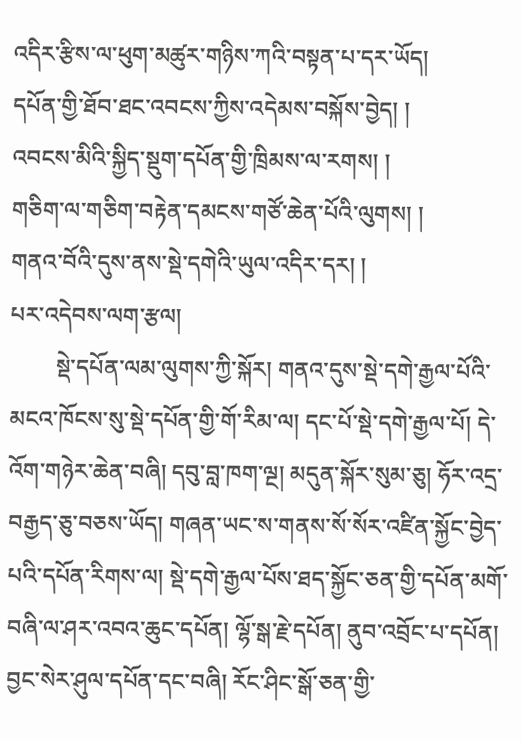འདིར་རྩིས་ལ་ཕུག་མཚུར་གཉིས་ཀའི་བསྟན་པ་དར་ཡོད།
དཔོན་གྱི་ཐོབ་ཐང་འབངས་ཀྱིས་འདེམས་བསྐོས་བྱེད། །
འབངས་མིའི་སྐྱིད་སྡུག་དཔོན་གྱི་ཁྲིམས་ལ་རགས། །
གཅིག་ལ་གཅིག་བརྟེན་དམངས་གཙོ་ཆེན་པོའི་ལུགས། །
གནའ་བོའི་དུས་ནས་སྡེ་དགེའི་ཡུལ་འདིར་དར། །
པར་འདེབས་ལག་རྩལ།
        སྡེ་དཔོན་ལམ་ལུགས་ཀྱི་སྐོར། གནའ་དུས་སྡེ་དགེ་རྒྱལ་པོའི་མངའ་ཁོངས་སུ་སྡེ་དཔོན་གྱི་གོ་རིམ་ལ། དང་པོ་སྡེ་དགེ་རྒྱལ་པོ། དེ་འོག་གཉེར་ཆེན་བཞི། དབུ་བླ་ཁག་ལྔ། མདུན་སྐོར་སུམ་ཅུ། ཧོར་འདྲ་བརྒྱད་ཅུ་བཅས་ཡོད། གཞན་ཡང་ས་གནས་སོ་སོར་འཛིན་སྐྱོང་བྱེད་པའི་དཔོན་རིགས་ལ། སྡེ་དགེ་རྒྱལ་པོས་ཐད་སྐྱོང་ཅན་གྱི་དཔོན་མགོ་བཞི་ལ་ཤར་འབའ་ཆུང་དཔོན། ལྷོ་སྒ་རྗེ་དཔོན། ནུབ་འབྲོང་པ་དཔོན། བྱང་སེར་ཤུལ་དཔོན་དང་བཞི། རོང་ཤིང་སྒོ་ཅན་གྱི་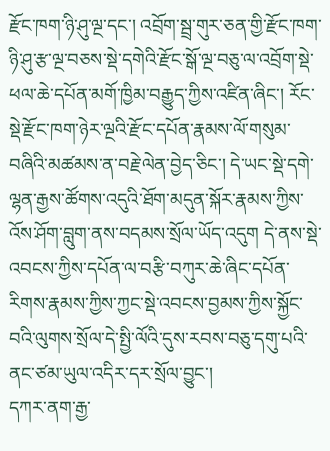རྫོང་ཁག་ཉི་ཤུ་ལྔ་དང་། འབྲོག་སྦྲ་གུར་ཅན་གྱི་རྫོང་ཁག་ཉི་ཤུ་རྩ་ལྔ་བཅས་སྡེ་དགེའི་རྫོང་སྒོ་ལྔ་བཅུ་ལ་འབྲོག་སྡེ་ཕལ་ཆེ་དཔོན་མགོ་ཁྱིམ་བརྒྱུད་ཀྱིས་འཛིན་ཞིང་། རོང་སྡེ་རྫོང་ཁག་ཉེར་ལྔའི་རྫོང་དཔོན་རྣམས་ལོ་གསུམ་བཞིའི་མཚམས་ན་བརྗེ་ལེན་བྱེད་ཅིང་། དེ་ཡང་སྡེ་དགེ་ལྷན་རྒྱས་ཚོགས་འདུའི་ཐོག་མདུན་སྐོར་རྣམས་ཀྱིས་འོས་ཤོག་བླུག་ནས་བདམས་སྲོལ་ཡོད་འདུག དེ་ནས་སྡེ་འབངས་ཀྱིས་དཔོན་ལ་བརྩི་བཀུར་ཆེ་ཞིང་དཔོན་རིགས་རྣམས་ཀྱིས་ཀྱང་སྡེ་འབངས་བྱམས་ཀྱིས་སྐྱོང་བའི་ལུགས་སྲོལ་དེ་སྤྱི་ལོའི་དུས་རབས་བཅུ་དགུ་པའི་ནང་ཙམ་ཡུལ་འདིར་དར་སྲོལ་བྱུང་།
དཀར་ནག་རྒྱ་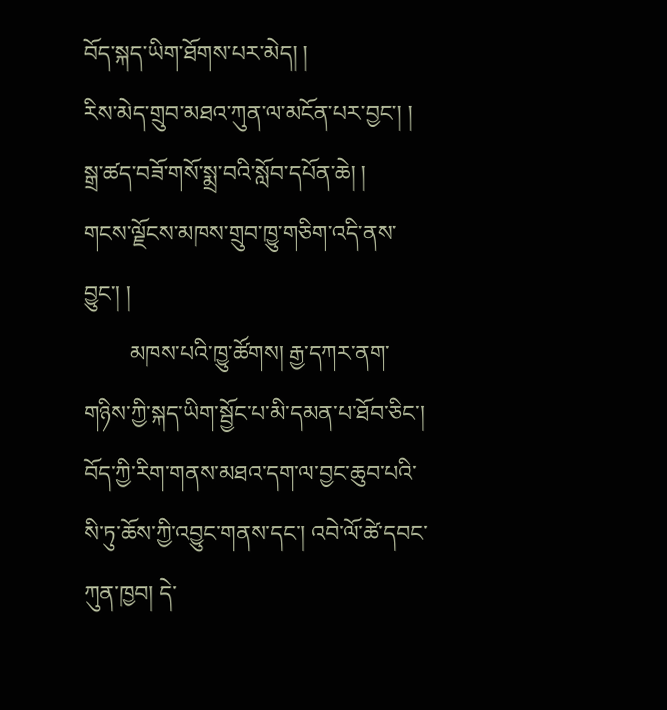བོད་སྐད་ཡིག་ཐོགས་པར་མེད། །
རིས་མེད་གྲུབ་མཐའ་ཀུན་ལ་མངོན་པར་བྱང་། །
སྒྲ་ཚད་བཟོ་གསོ་སྨྲ་བའི་སློབ་དཔོན་ཆེ། །
གངས་ལྗོངས་མཁས་གྲུབ་ཁྱུ་གཅིག་འདི་ནས་བྱུང་། །
        མཁས་པའི་ཁྱུ་ཚོགས། རྒྱ་དཀར་ནག་གཉིས་ཀྱི་སྐད་ཡིག་སྦྱོང་པ་མི་དམན་པ་ཐོབ་ཅིང་། བོད་ཀྱི་རིག་གནས་མཐའ་དག་ལ་བྱང་ཆུབ་པའི་སི་ཏུ་ཆོས་ཀྱི་འབྱུང་གནས་དང་། འབེ་ལོ་ཚེ་དབང་ཀུན་ཁྱབ། དེ་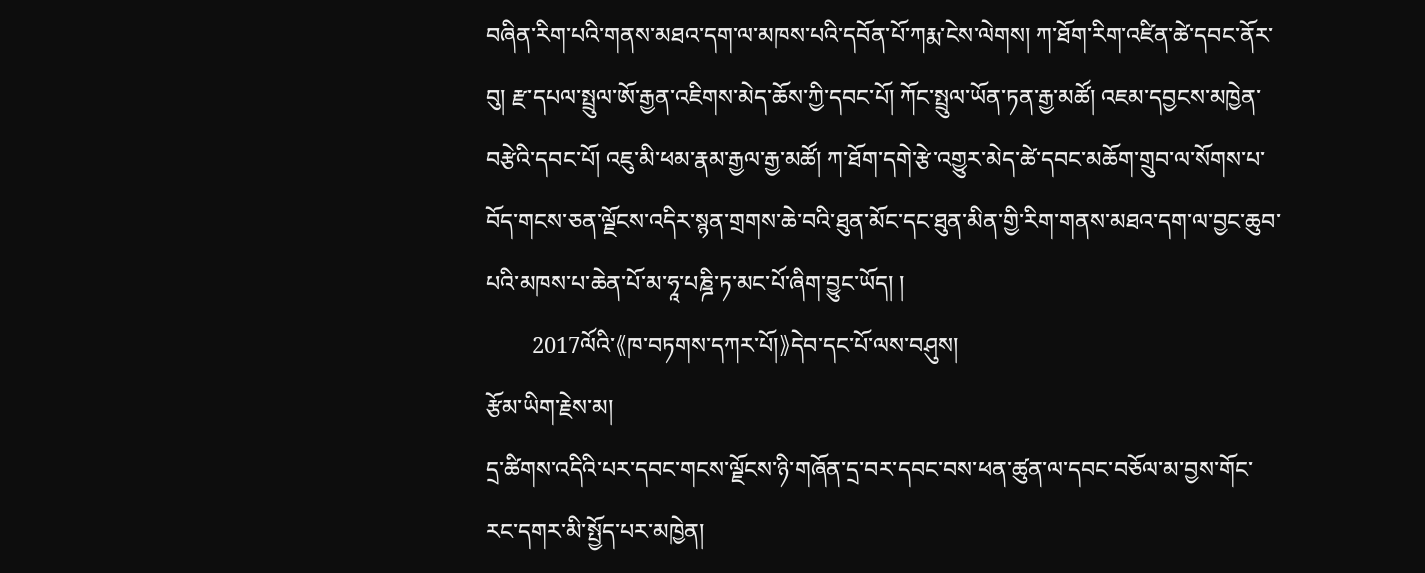བཞིན་རིག་པའི་གནས་མཐའ་དག་ལ་མཁས་པའི་དབོན་པོ་ཀརྨ་ངེས་ལེགས། ཀ་ཐོག་རིག་འཛིན་ཚེ་དབང་ནོར་བུ། རྫ་དཔལ་སྤྲུལ་ཨོ་རྒྱན་འཇིགས་མེད་ཆོས་ཀྱི་དབང་པོ། ཀོང་སྤྲུལ་ཡོན་ཏན་རྒྱ་མཚོ། འཇམ་དབྱངས་མཁྱེན་བརྩེའི་དབང་པོ། འཇུ་མི་ཕམ་རྣམ་རྒྱལ་རྒྱ་མཚོ། ཀ་ཐོག་དགེ་རྩེ་འགྱུར་མེད་ཚེ་དབང་མཆོག་གྲུབ་ལ་སོགས་པ་བོད་གངས་ཅན་ལྗོངས་འདིར་སྙན་གྲགས་ཆེ་བའི་ཐུན་མོང་དང་ཐུན་མིན་གྱི་རིག་གནས་མཐའ་དག་ལ་བྱང་ཆུབ་པའི་མཁས་པ་ཆེན་པོ་མ་ཧཱ་པཎྜི་ཏ་མང་པོ་ཞིག་བྱུང་ཡོད། །
        2017ལོའི་《ཁ་བཏགས་དཀར་པོ།》དེབ་དང་པོ་ལས་བཤུས།
རྩོམ་ཡིག་རྗེས་མ།
དྲ་ཚིགས་འདིའི་པར་དབང་གངས་ལྗོངས་ཉི་གཞོན་དྲ་བར་དབང་བས་ཕན་ཚུན་ལ་དབང་བཅོལ་མ་བྱས་གོང་རང་དགར་མི་སྤྱོད་པར་མཁྱེན།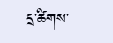དྲ་ཚིགས་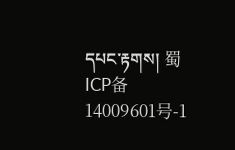དཔང་རྟགས། 蜀ICP备14009601号-1